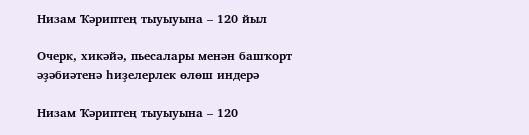Низам Ҡәриптең тыуыуына – 120 йыл

Очерк, хикәйә, пьесалары менән башҡорт әҙәбиәтенә һиҙелерлек өлөш индерә

Низам Ҡәриптең тыуыуына – 120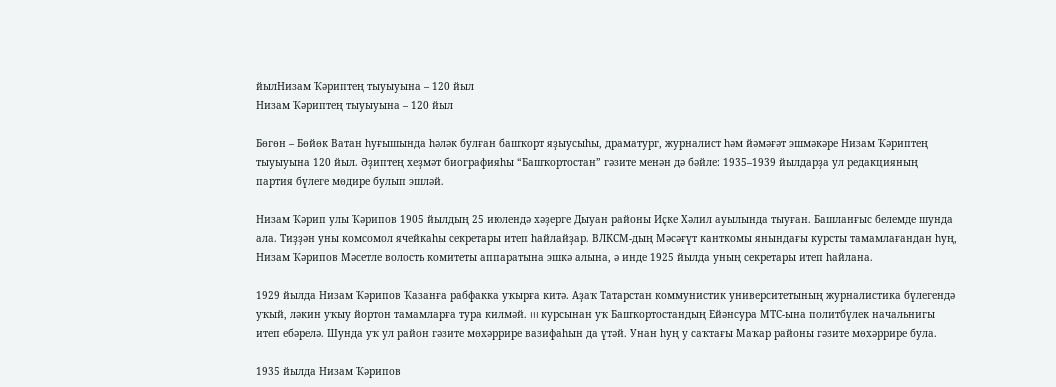йылНизам Ҡәриптең тыуыуына – 120 йыл
Низам Ҡәриптең тыуыуына – 120 йыл

Бөгөн – Бөйөк Ватан һуғышында һәләк булған башҡорт яҙыусыһы, драматург, журналист һәм йәмәғәт эшмәкәре Низам Ҡәриптең тыуыуына 120 йыл. Әҙиптең хеҙмәт биографияһы “Башҡортостан” гәзите менән дә бәйле: 1935–1939 йылдарҙа ул редакцияның партия бүлеге мөдире булып эшләй.

Низам Ҡәрип улы Ҡәрипов 1905 йылдың 25 июлендә хәҙерге Дыуан районы Иҫке Хәлил ауылында тыуған. Башланғыс белемде шунда ала. Тиҙҙән уны комсомол ячейкаһы секретары итеп һайлайҙар. ВЛКСМ-дың Мәсәғүт канткомы янындағы курсты тамамлағандан һуң, Низам Ҡәрипов Мәсетле волость комитеты аппаратына эшкә алына, ә инде 1925 йылда уның секретары итеп һайлана.

1929 йылда Низам Ҡәрипов Ҡазанға рабфакка уҡырға китә. Аҙаҡ Татарстан коммунистик университетының журналистика бүлегендә уҡый, ләкин уҡыу йортон тамамларға тура килмәй. III курсынан уҡ Башҡортостандың Ейәнсура МТС-ына политбүлек начальнигы итеп ебәрелә. Шунда уҡ ул район гәзите мөхәррире вазифаһын да үтәй. Унан һуң у саҡтағы Маҡар районы гәзите мөхәррире була.

1935 йылда Низам Ҡәрипов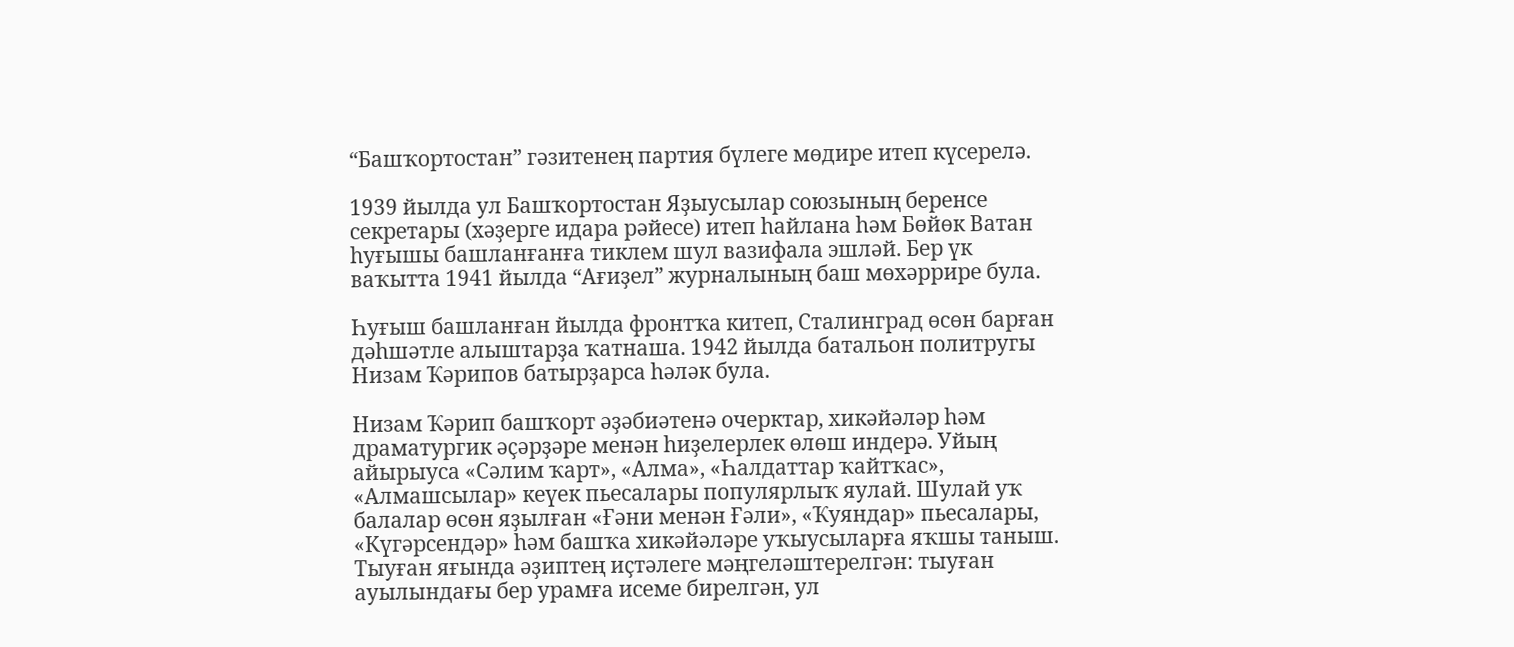“Башҡортостан” гәзитенең партия бүлеге мөдире итеп күсерелә.

1939 йылда ул Башҡортостан Яҙыусылар союзының беренсе секретары (хәҙерге идара рәйесе) итеп һайлана һәм Бөйөк Ватан һуғышы башланғанға тиклем шул вазифала эшләй. Бер үк ваҡытта 1941 йылда “Ағиҙел” журналының баш мөхәррире була.

Һуғыш башланған йылда фронтҡа китеп, Сталинград өсөн барған дәһшәтле алыштарҙа ҡатнаша. 1942 йылда батальон политругы Низам Ҡәрипов батырҙарса һәләк була.

Низам Ҡәрип башҡорт әҙәбиәтенә очерктар, хикәйәләр һәм драматургик әҫәрҙәре менән һиҙелерлек өлөш индерә. Уйың айырыуса «Сәлим ҡарт», «Алма», «Һалдаттар ҡайтҡас», «Алмашсылар» кеүек пьесалары популярлыҡ яулай. Шулай уҡ балалар өсөн яҙылған «Ғәни менән Ғәли», «Ҡуяндар» пьесалары, «Күгәрсендәр» һәм башҡа хикәйәләре уҡыусыларға яҡшы таныш. Тыуған яғында әҙиптең иҫтәлеге мәңгеләштерелгән: тыуған ауылындағы бер урамға исеме бирелгән, ул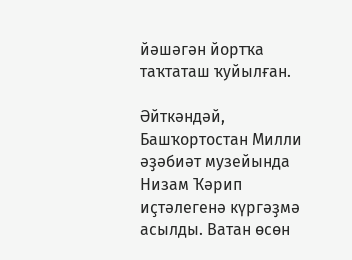йәшәгән йортҡа таҡтаташ ҡуйылған.

Әйткәндәй, Башҡортостан Милли әҙәбиәт музейында Низам Ҡәрип иҫтәлегенә күргәҙмә асылды. Ватан өсөн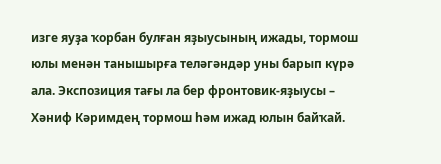изге яуҙа ҡорбан булған яҙыусының ижады, тормош юлы менән танышырға теләгәндәр уны барып күрә ала. Экспозиция тағы ла бер фронтовик-яҙыусы – Хәниф Кәримдең тормош һәм ижад юлын байҡай.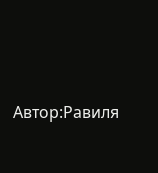Автор:Равиля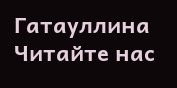Гатауллина
Читайте нас